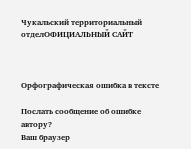Чукальский территориальный отделОФИЦИАЛЬНЫЙ САЙТ



Орфографическая ошибка в тексте

Послать сообщение об ошибке автору?
Ваш браузер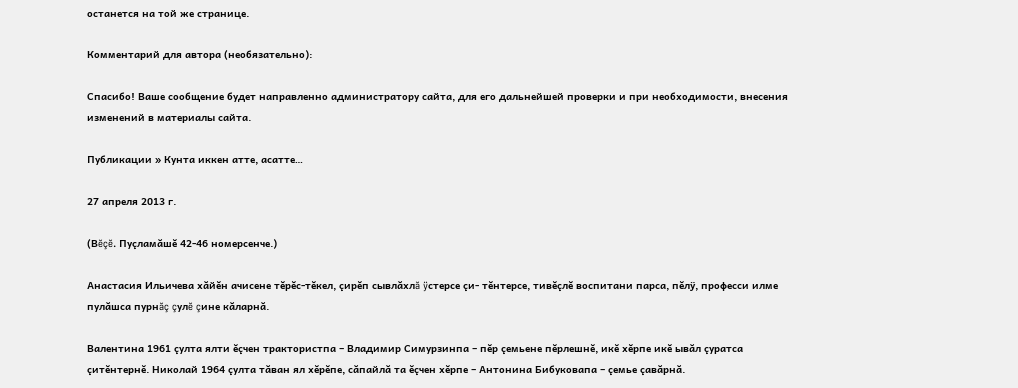останется на той же странице.

Комментарий для автора (необязательно):

Спасибо! Ваше сообщение будет направленно администратору сайта, для его дальнейшей проверки и при необходимости, внесения изменений в материалы сайта.

Публикации » Кунта иккен атте, асатте…

27 апреля 2013 г.

(Вĕçĕ. Пуçламăшĕ 42-46 номерсенче.)

Анастасия Ильичева хăйĕн ачисене тĕрĕс-тĕкел, çирĕп сывлăхлă ÿстерсе çи- тĕнтерсе, тивĕçлĕ воспитани парса, пĕлÿ, професси илме пулăшса пурнăç çулĕ çине кăларнă.

Валентина 1961 çулта ялти ĕçчен трактористпа – Владимир Симурзинпа – пĕр çемьене пĕрлешнĕ, икĕ хĕрпе икĕ ывăл çуратса çитĕнтернĕ. Николай 1964 çулта тăван ял хĕрĕпе, сăпайлă та ĕçчен хĕрпе – Антонина Бибуковапа – çемье çавăрнă.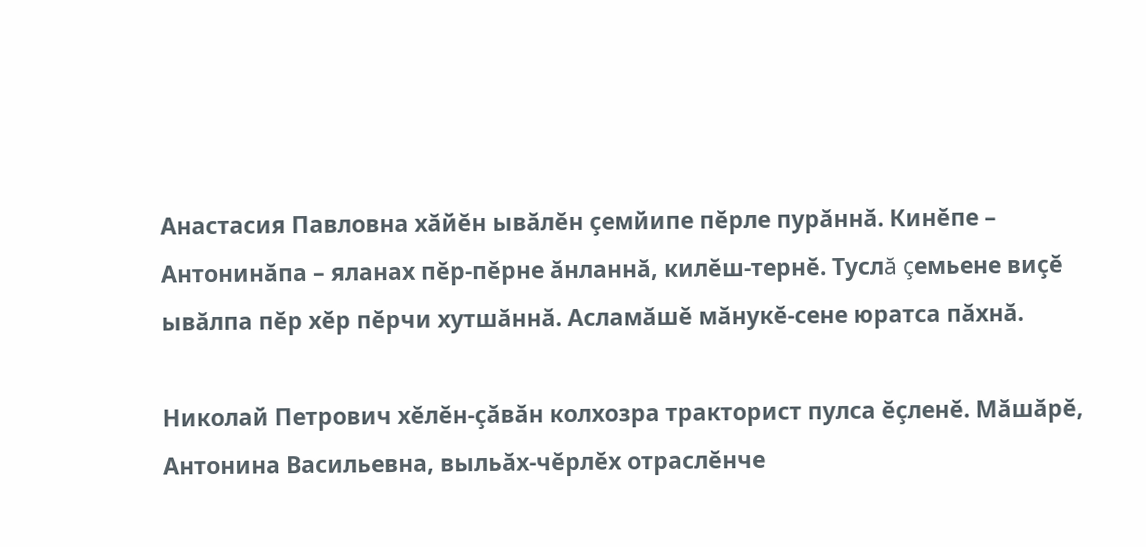Анастасия Павловна хăйĕн ывăлĕн çемйипе пĕрле пурăннă. Кинĕпе – Антонинăпа – яланах пĕр-пĕрне ăнланнă, килĕш-тернĕ. Туслă çемьене виçĕ ывăлпа пĕр хĕр пĕрчи хутшăннă. Асламăшĕ мăнукĕ-сене юратса пăхнă.

Николай Петрович хĕлĕн-çăвăн колхозра тракторист пулса ĕçленĕ. Мăшăрĕ, Антонина Васильевна, выльăх-чĕрлĕх отраслĕнче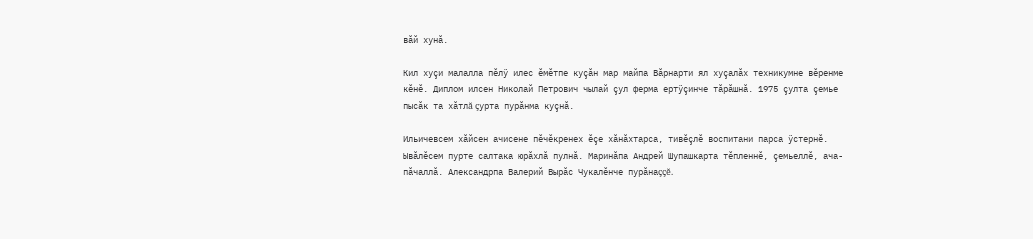вăй хунă.

Кил хуçи малалла пĕлÿ илес ĕмĕтпе куçăн мар майпа Вăрнарти ял хуçалăх техникумне вĕренме кĕнĕ. Диплом илсен Николай Петрович чылай çул ферма ертÿçинче тăрăшнă. 1975 çулта çемье пысăк та хăтлă çурта пурăнма куçнă.

Ильичевсем хăйсен ачисене пĕчĕкренех ĕçе хăнăхтарса, тивĕçлĕ воспитани парса ÿстернĕ. Ывăлĕсем пурте салтака юрăхлă пулнă. Маринăпа Андрей Шупашкарта тĕпленнĕ, çемьеллĕ, ача-пăчаллă. Александрпа Валерий Вырăс Чукалĕнче пурăнаççĕ.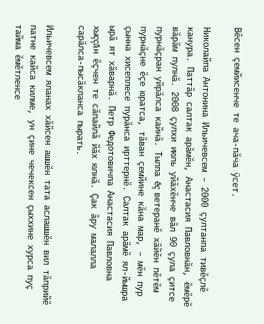Вĕсен çемйисенче те ача-пăча ÿсет.

Николайпа Антонина Ильичевсем – 2000 çултанпа тивĕçлĕ канура. Паттăр салтак арăмĕн, Анастасия Павловнăн, ĕмĕрĕ вăрăм пулнă. 2008 çулхи июль уйăхĕнче вăл 90 çула çитсе пурнăçран уйрăлса кайнă. Тылпа ĕç ветеранĕ хăйĕн пĕтĕм пурнăçне ĕçе юратса, тăван çемйине кăна мар, – мĕн пур çынна хисеплесе пурăнса ирттернĕ. Салтак арăмĕ ял-йышра ырă ят хăварнă. Петр Федотовичпа Анастасия Павловна хыççăн ĕçчен те сăпайлă йăх юлнă. Çак ăру малалла сарăлса-пысăкланса пырать.

Ильичевсем яланах хăйсен ашшĕн тата аслашшĕн вил тăприйĕ патне кайса килме, ун çине чечексен çыххине хурса пуç тайма ĕмĕтленсе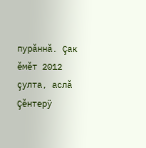пурăннă. Çак ĕмĕт 2012 çулта, аслă Çĕнтерÿ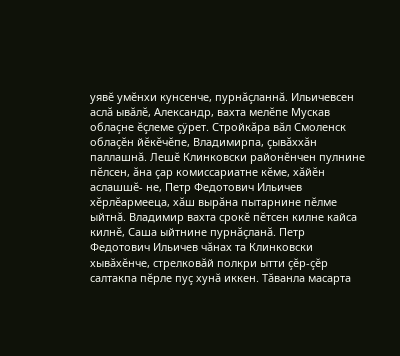уявĕ умĕнхи кунсенче, пурнăçланнă. Ильичевсен аслă ывăлĕ, Александр, вахта мелĕпе Мускав облаçне ĕçлеме çÿрет. Стройкăра вăл Смоленск облаçĕн йĕкĕчĕпе, Владимирпа, çывăххăн паллашнă. Лешĕ Клинковски районĕнчен пулнине пĕлсен, ăна çар комиссариатне кĕме, хăйĕн аслашшĕ- не, Петр Федотович Ильичев хĕрлĕармееца, хăш вырăна пытарнине пĕлме ыйтнă. Владимир вахта срокĕ пĕтсен килне кайса килнĕ, Саша ыйтнине пурнăçланă. Петр Федотович Ильичев чăнах та Клинковски хывăхĕнче, стрелковăй полкри ытти çĕр-çĕр салтакпа пĕрле пуç хунă иккен. Тăванла масарта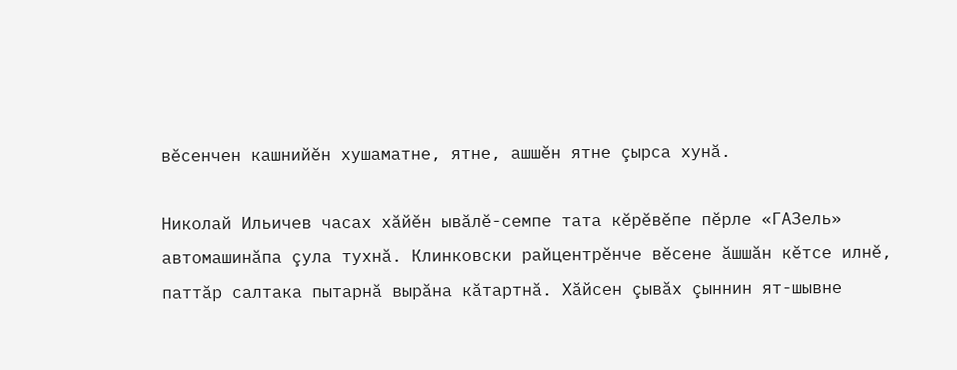вĕсенчен кашнийĕн хушаматне, ятне, ашшĕн ятне çырса хунă.

Николай Ильичев часах хăйĕн ывăлĕ-семпе тата кĕрĕвĕпе пĕрле «ГАЗель» автомашинăпа çула тухнă. Клинковски райцентрĕнче вĕсене ăшшăн кĕтсе илнĕ, паттăр салтака пытарнă вырăна кăтартнă. Хăйсен çывăх çыннин ят-шывне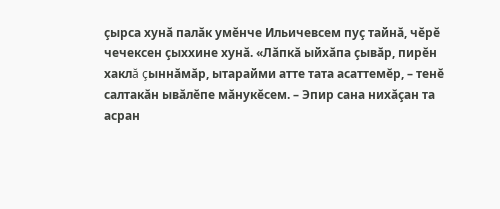çырса хунă палăк умĕнче Ильичевсем пуç тайнă, чĕрĕ чечексен çыххине хунă. «Лăпкă ыйхăпа çывăр, пирĕн хаклă çыннăмăр, ытарайми атте тата асаттемĕр, – тенĕ салтакăн ывăлĕпе мăнукĕсем. – Эпир сана нихăçан та асран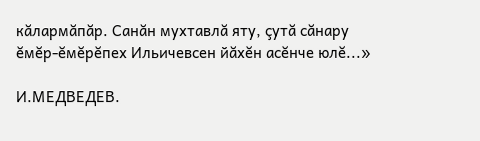кăлармăпăр. Санăн мухтавлă яту, çутă сăнару ĕмĕр-ĕмĕрĕпех Ильичевсен йăхĕн асĕнче юлĕ...»

И.МЕДВЕДЕВ.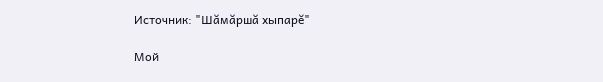Источник: "Шăмăршă хыпарĕ"

Мой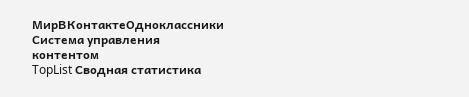МирВКонтактеОдноклассники
Система управления контентом
TopList Сводная статистика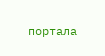портала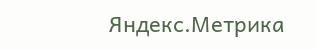Яндекс.Метрика